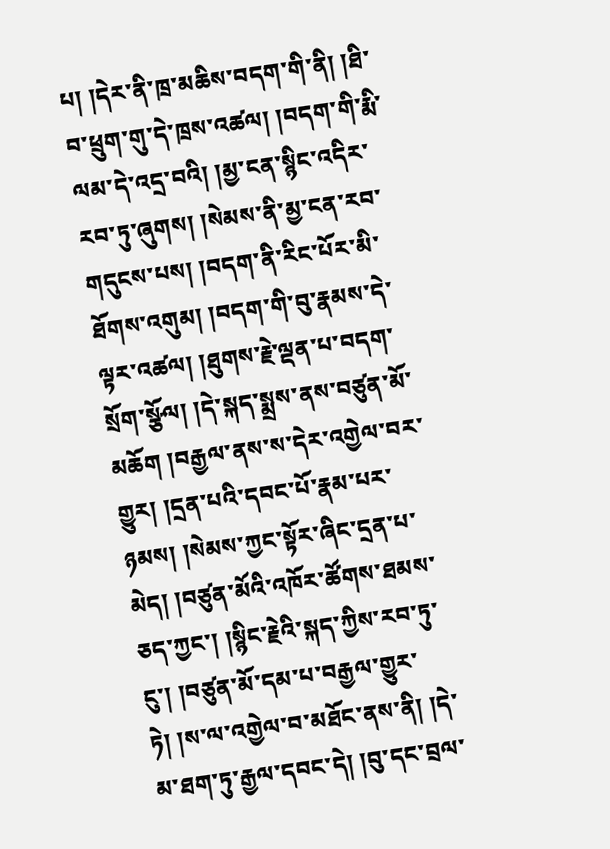པ། །དེར་ནི་ཁྲ་མཆིས་བདག་གི་ནི། །ཐི་བ་ཕྲུག་གུ་དེ་ཁྲས་འཚལ། །བདག་གི་རྨི་ལམ་དེ་འདྲ་བའི། །མྱ་ངན་སྙིང་འདིར་རབ་ཏུ་ཞུགས། །སེམས་ནི་མྱ་ངན་རབ་གདུངས་པས། །བདག་ནི་རིང་པོར་མི་ཐོགས་འགུམ། །བདག་གི་བུ་རྣམས་དེ་ལྟར་འཚལ། །ཐུགས་རྗེ་ལྡན་པ་བདག་སྲོག་སྩོལ། །དེ་སྐད་སྨྲས་ནས་བཙུན་མོ་མཆོག །བརྒྱལ་ནས་ས་དེར་འགྱེལ་བར་གྱུར། །དྲན་པའི་དབང་པོ་རྣམ་པར་ཉམས། །སེམས་ཀྱང་སྟོར་ཞིང་དྲན་པ་མེད། །བཙུན་མོའི་འཁོར་ཚོགས་ཐམས་ཅད་ཀྱང་། །སྙིང་རྗེའི་སྐད་ཀྱིས་རབ་ཏུ་ངུ་། །བཙུན་མོ་དམ་པ་བརྒྱལ་གྱུར་ཏེ། །ས་ལ་འགྱེལ་བ་མཐོང་ནས་ནི། །དེ་མ་ཐག་ཏུ་རྒྱལ་དབང་དེ། །བུ་དང་བྲལ་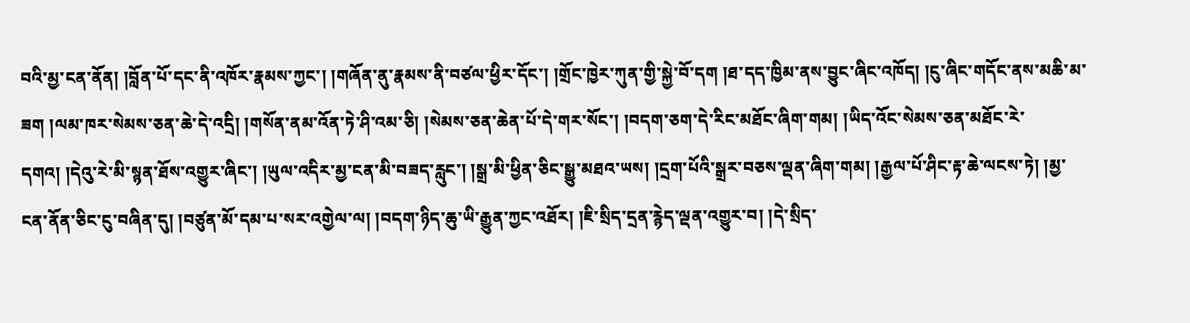བའི་མྱ་ངན་ནོན། །བློན་པོ་དང་ནི་འཁོར་རྣམས་ཀྱང་། །གཞོན་ནུ་རྣམས་ནི་བཙལ་ཕྱིར་དོང་། །གྲོང་ཁྱེར་ཀུན་གྱི་སྐྱེ་བོ་དག །ཐ་དད་ཁྱིམ་ནས་བྱུང་ཞིང་འཁོད། །ངུ་ཞིང་གདོང་ནས་མཆི་མ་ཟག །ལམ་ཁར་སེམས་ཅན་ཆེ་དེ་འདྲི། །གསོན་ནམ་འོན་ཏེ་ཤི་འམ་ཅི། །སེམས་ཅན་ཆེན་པོ་དེ་གར་སོང་། །བདག་ཅག་དེ་རིང་མཐོང་ཞིག་གམ། །ཡིད་འོང་སེམས་ཅན་མཐོང་རེ་དགའ། །དེའུ་རེ་མི་སྙན་ཐོས་འགྱུར་ཞིང་། །ཡུལ་འདིར་མྱ་ངན་མི་བཟད་རླུང་། །སྒྲ་མི་ཕྱིན་ཅིང་སྒྱུ་མཐའ་ཡས། །དྲག་པོའི་སྒྲར་བཅས་ལྡན་ཞིག་གམ། །རྒྱལ་པོ་ཤིང་རྟ་ཆེ་ལངས་ཏེ། །མྱ་ངན་ནོན་ཅིང་ངུ་བཞིན་དུ། །བཙུན་མོ་དམ་པ་སར་འགྱེལ་ལ། །བདག་ཉིད་ཆུ་ཡི་རྒྱུན་ཀྱང་འཐོར། །ཇི་སྲིད་དྲན་རྙེད་ལྡན་འགྱུར་བ། །དེ་སྲིད་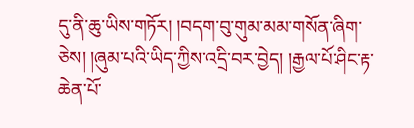དུ་ནི་ཆུ་ཡིས་གཏོར། །བདག་བུ་གུམ་མམ་གསོན་ཞིག་ཅེས། །ཞུམ་པའི་ཡིད་ཀྱིས་འདྲི་བར་བྱེད། །རྒྱལ་པོ་ཤིང་རྟ་ཆེན་པོ་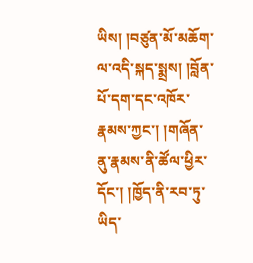ཡིས། །བཙུན་མོ་མཆོག་ལ་འདི་སྐད་སྨྲས། །བློན་པོ་དག་དང་འཁོར་རྣམས་ཀྱང་། །གཞོན་ནུ་རྣམས་ནི་ཚོལ་ཕྱིར་དོང་། །ཁྱོད་ནི་རབ་ཏུ་ཡིད་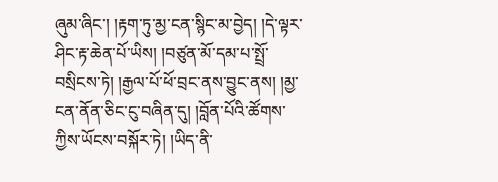ཞུམ་ཞིང་། །རྟག་ཏུ་མྱ་ངན་སྙིང་མ་བྱེད། །དེ་ལྟར་ཤིང་རྟ་ཆེན་པོ་ཡིས། །བཙུན་མོ་དམ་པ་སྤྲོ་བསྲིངས་ཏེ། །རྒྱལ་པོ་ཕོ་བྲང་ནས་བྱུང་ནས། །མྱ་ངན་ནོན་ཅིང་ངུ་བཞིན་དུ། །བློན་པོའི་ཚོགས་ཀྱིས་ཡོངས་བསྐོར་ཏེ། །ཡིད་ནི་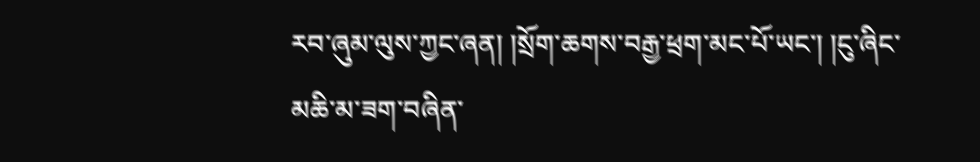རབ་ཞུམ་ལུས་ཀྱང་ཞན། །སྲོག་ཆགས་བརྒྱ་ཕྲག་མང་པོ་ཡང་། །ངུ་ཞིང་མཆི་མ་ཟག་བཞིན་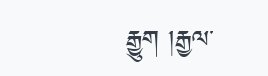རྒྱུག །རྒྱལ་